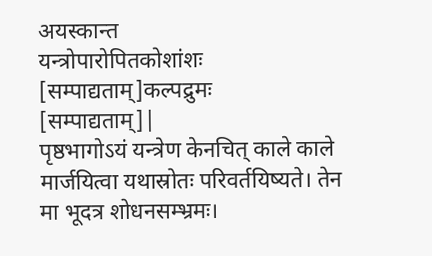अयस्कान्त
यन्त्रोपारोपितकोशांशः
[सम्पाद्यताम्]कल्पद्रुमः
[सम्पाद्यताम्]|
पृष्ठभागोऽयं यन्त्रेण केनचित् काले काले मार्जयित्वा यथास्रोतः परिवर्तयिष्यते। तेन मा भूदत्र शोधनसम्भ्रमः।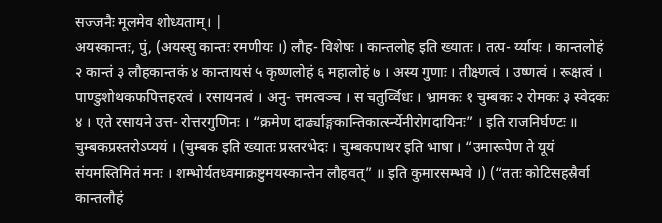सज्जनैः मूलमेव शोध्यताम्। |
अयस्कान्तः, पुं, (अयस्सु कान्तः रमणीयः ।) लौह- विशेषः । कान्तलोह इति ख्यातः । तत्प- र्य्यायः । कान्तलोहं २ कान्तं ३ लौहकान्तकं ४ कान्तायसं ५ कृष्णलोहं ६ महालोहं ७ । अस्य गुणाः । तीक्ष्णत्वं । उष्णत्वं । रूक्षत्वं । पाण्डुशोथकफपित्तहरत्वं । रसायनत्वं । अनु- त्तमत्वञ्च । स चतुर्व्विधः । भ्रामकः १ चुम्बकः २ रोमकः ३ स्वेदकः ४ । एते रसायने उत्त- रोत्तरगुणिनः । “क्रमेण दार्ढ्याङ्गकान्तिकार्त्स्न्येनीरोगदायिनः” । इति राजनिर्घण्टः ॥ चुम्बकप्रस्तरोऽप्ययं । (चुम्बक इति ख्यातः प्रस्तरभेदः । चुम्बकपाथर इति भाषा । “उमारूपेण ते यूयं संयमस्तिमितं मनः । शम्भोर्यतध्वमाक्रष्टुमयस्कान्तेन लौहवत्” ॥ इति कुमारसम्भवे ।) (“ततः कोटिसहस्रैर्वा कान्तलौहं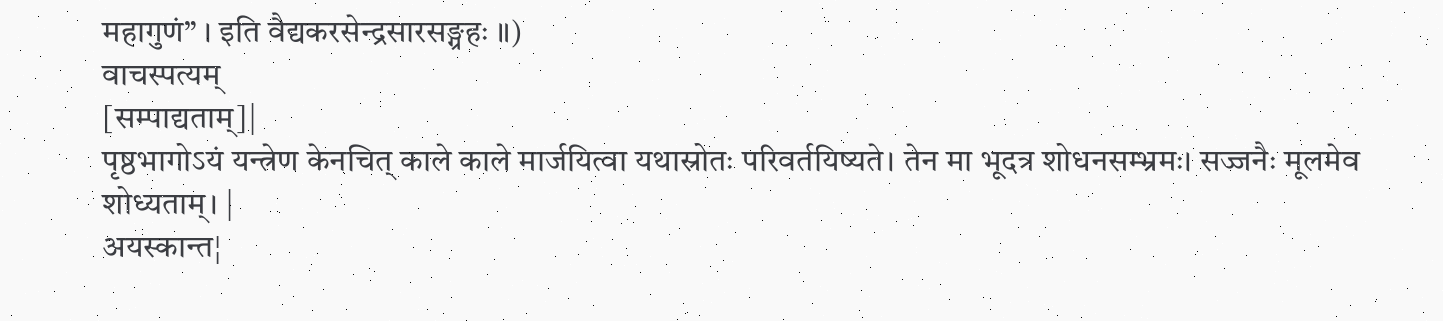महागुणं” । इति वैद्यकरसेन्द्रसारसङ्ग्रहः ॥)
वाचस्पत्यम्
[सम्पाद्यताम्]|
पृष्ठभागोऽयं यन्त्रेण केनचित् काले काले मार्जयित्वा यथास्रोतः परिवर्तयिष्यते। तेन मा भूदत्र शोधनसम्भ्रमः। सज्जनैः मूलमेव शोध्यताम्। |
अयस्कान्त¦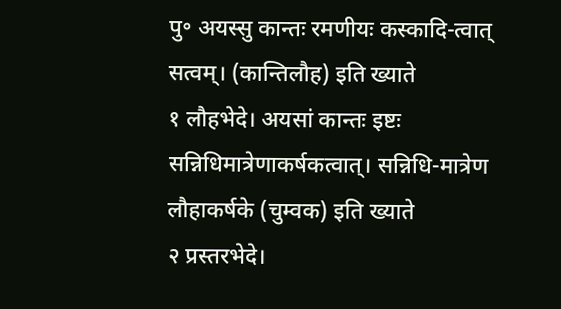पु॰ अयस्सु कान्तः रमणीयः कस्कादि-त्वात् सत्वम्। (कान्तिलौह) इति ख्याते
१ लौहभेदे। अयसां कान्तः इष्टः सन्निधिमात्रेणाकर्षकत्वात्। सन्निधि-मात्रेण लौहाकर्षके (चुम्वक) इति ख्याते
२ प्रस्तरभेदे।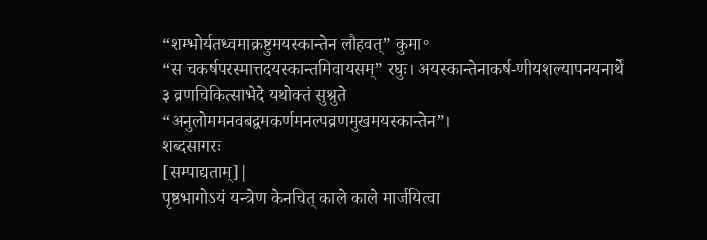“शम्भोर्यतध्वमाक्रष्टुमयस्कान्तेन लौहवत्” कुमा॰
“स चकर्षपरस्मात्तदयस्कान्तमिवायसम्” रघुः। अयस्कान्तेनाकर्ष-णीयशल्यापनयनार्थे
३ व्रणचिकित्साभेदे यथोक्तं सुश्रुते
“अनुलोममनवबद्वमकर्णमनल्पव्रणमुखमयस्कान्तेन”।
शब्दसागरः
[सम्पाद्यताम्]|
पृष्ठभागोऽयं यन्त्रेण केनचित् काले काले मार्जयित्वा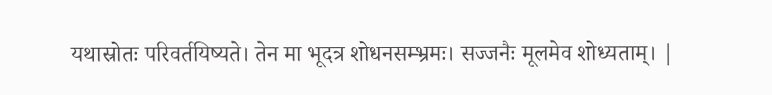यथास्रोतः परिवर्तयिष्यते। तेन मा भूदत्र शोधनसम्भ्रमः। सज्जनैः मूलमेव शोध्यताम्। |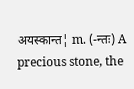अयस्कान्त¦ m. (-न्तः) A precious stone, the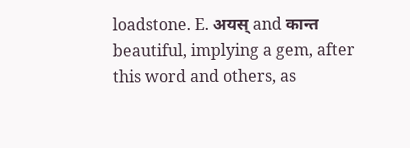loadstone. E. अयस् and कान्त beautiful, implying a gem, after this word and others, as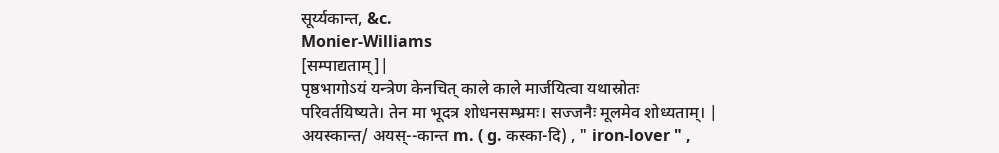सूर्य्यकान्त, &c.
Monier-Williams
[सम्पाद्यताम्]|
पृष्ठभागोऽयं यन्त्रेण केनचित् काले काले मार्जयित्वा यथास्रोतः परिवर्तयिष्यते। तेन मा भूदत्र शोधनसम्भ्रमः। सज्जनैः मूलमेव शोध्यताम्। |
अयस्कान्त/ अयस्--कान्त m. ( g. कस्का-दि) , " iron-lover " ,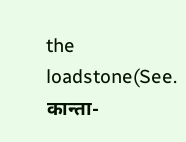the loadstone(See. कान्ता-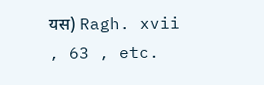यस) Ragh. xvii , 63 , etc.